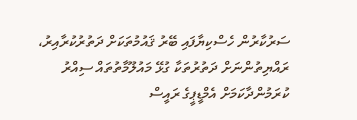ސަރުކާރުން ހެސްކިޔާފައި ބޭރު ޤައުމުތަކަށް ދަތުރުކުރާއިރު، ރައްޔިތުންނަށް ދަތުރުތަކާ ގުޅޭ މައުލޫމާތުތައް ސިއްރު ކުރަމުންދާކަމަށް އެމްޑީޕީގެ ރައީސް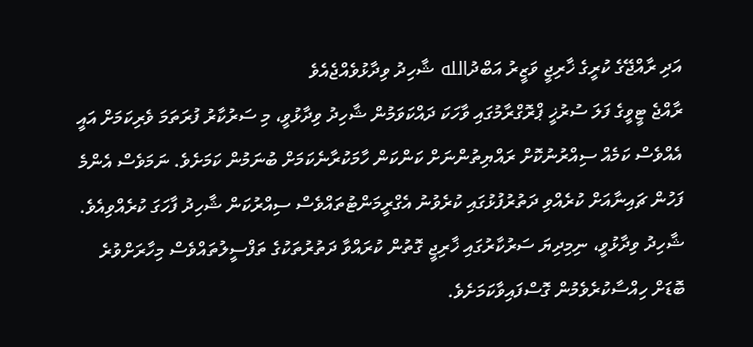އަދި ރާއްޖޭގެ ކުރީގެ ޚާރިޖީ ވަޒީރު އަބްދުالله ޝާހިދު ވިދާޅުވެއްޖެއެވެ
ރާއްޖެ ޓީވީގެ ފަލަ ސުރުޚީ ޕްރޮގްރާމުގައި ވާހަކަ ދައްކަވަމުން ޝާހިދު ވިދާޅުވީ، މި ސަރުކާރު ފުރަތަމަ ވެރިކަމަށް އައީ އެއްވެސް ކަމެއް ސިއްރުނުކޮށް ރައްޔިތުންނަށް ކަންކަން ހާމަކުރާނެކަމަށް ބުނަމުން ކަމަށެވެ. ނަމަވެސް އެންމެ ފަހުން ޗައިނާއަށް ކުރެއްވި ދަތުރުފުޅުގައި ކުރެވުނު އެގްރީމަންޓުތައްވެސް ސިއްރުކަން ޝާހިދު ފާހަގަ ކުރެއްވިއެވެ.
ޝާހިދު ވިދާޅުވީ، ނިމިދިޔަ ސަރުކާރުގައި ޚާރިޖީ ގޮތުން ކުރައްވާ ދަތުރުތަކުގެ ތަފްސީލުތައްވެސް މިހާރަށްވުރެ ބޮޑަށް ހިއްސާކުރެވެމުން ގޮސްފައިވާކަމަށެވެ.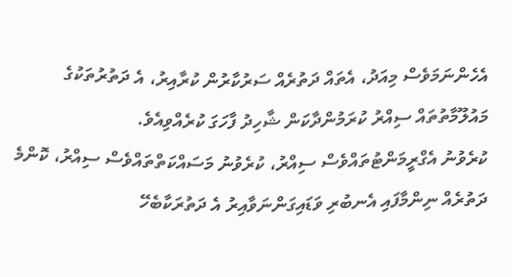އެހެންނަމަވެސް މިއަދު، އެތައް ދަތުރެއް ސަރުކާރުން ކުރާއިރު، އެ ދަތުރުތަކުގެ މައުލޫމާތުތައް ސިއްރު ކުރަމުންދާކަން ޝާހިދު ފާހަގަ ކުރެއްވިއެވެ.
ކުރެވުނު އެގްރީމަންޓުތައްވެސް ސިއްރު، ކުރެވުނު މަސައްކަތްތައްވެސް ސިއްރު، ކޮންމެ ދަތުރެއް ނިންމާފައި އެނބުރި ވަޑައިގަންނަވާއިރު އެ ދަތުރަކާބެހޭ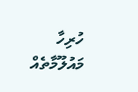ހުރިހާ މައުލޫމާތެއް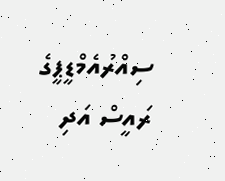ސިއްރުއެމްޑީޕީގެ ރައީސް އަދި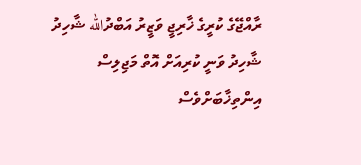ރާއްޖޭގެ ކުރީގެ ޚާރިޖީ ވަޒީރު އަބްދުالله ޝާހިދު
ޝާހިދު ވަނީ ކުރިއަށް އޮތް މަޖިލިސް އިންތިޚާބަށްވެސް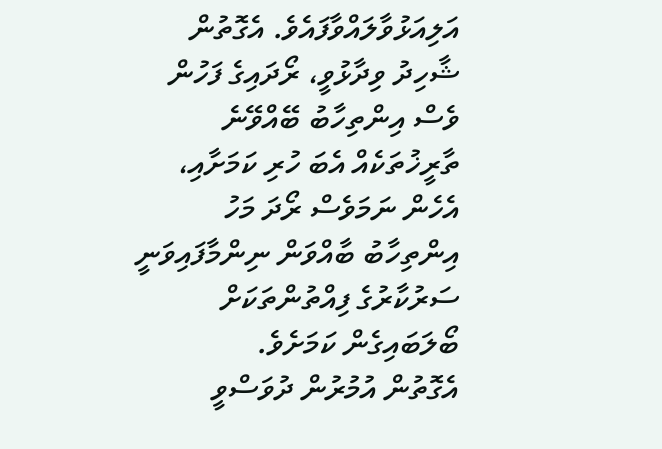އަލިއަޅުވާލައްވާފައެވެ. އެގޮތުން ޝާހިދު ވިދާޅުވީ، ރޯދައިގެ ފަހުން ވެސް އިންތިހާބު ބޭއްވޭނެ ތާރީޚުތަކެއް އެބަ ހުރި ކަމަށާއި، އެހެން ނަމަވެސް ރޯދަ މަހު އިންތިހާބު ބާއްވަން ނިންމާފައިވަނީ ސަރުކާރުގެ ފިއްތުންތަކަށް ބޯލަބައިގެން ކަމަށެވެ.
އެގޮތުން އުމުރުން ދުވަސްވީ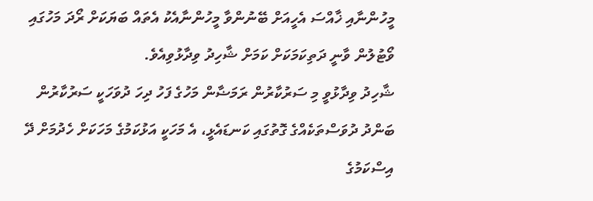މީހުންނާއި ޚާއްސަ އެހީއަށް ބޭނުންވާ މީހުންނާއެކު އެތައް ބަޔަކަށް ރޯދަ މަހުގައި ވޯޓުލުން ވާނީ ދަތިކަމަކަށް ކަމަށް ޝާހިދު ވިދާޅުވިއެވެ.
ޝާހިދު ވިދާޅުވީ މި ސަރުކާރުން ރަމަޟާން މަހުގެ ފަހު ދިހަ ދުވަހަކީ ސަރުކާރުން ބަންދު ދުވަސްތަކެއްގެ ގޮތުގައި ކަނޑައެޅީ، އެ މަހަކީ އަޅުކަމުގެ މަހަކަށް ހެދުމަށް ދޭ އިސްކަމުގެ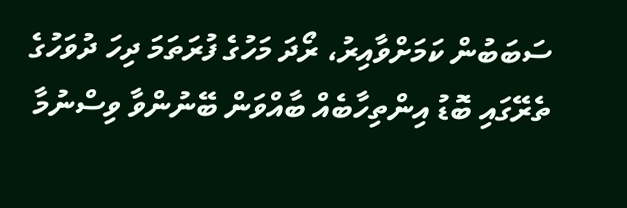ސަބަބުން ކަމަށްވާއިރު، ރޯދަ މަހުގެ ފުރަތަމަ ދިހަ ދުވަހުގެ ތެރޭގައި ބޮޑު އިންތިހާބެއް ބާއްވަން ބޭނުންވާ ވިސްނުމާ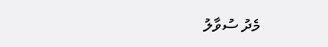މެދު ސުވާލު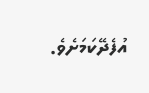އުފެދޭކަމަށެވެ.